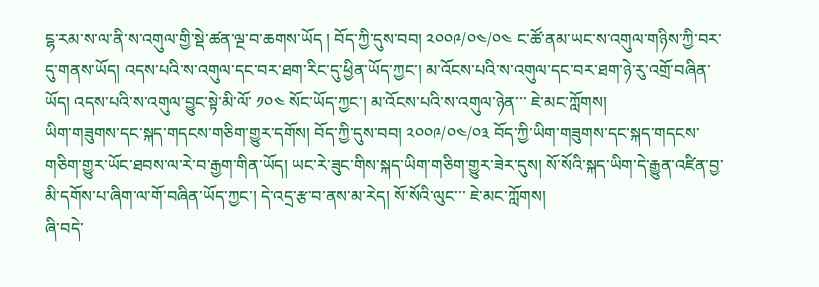ངྷ་རམ་ས་ལ་ནི་ས་འགུལ་གྱི་སྡེ་ཚན་ལྔ་བ་ཆགས་ཡོད ། བོད་ཀྱི་དུས་བབ། ༢༠༠༩/༠༤/༠༤ ང་ཚོ་ནམ་ཡང་ས་འགུལ་གཉིས་ཀྱི་བར་དུ་གནས་ཡོད། འདས་པའི་ས་འགུལ་དང་བར་ཐག་རིང་དུ་ཕྱིན་ཡོད་ཀྱང་། མ་འོངས་པའི་ས་འགུལ་དང་བར་ཐག་ཉེ་རུ་འགྲོ་བཞིན་ཡོད། འདས་པའི་ས་འགུལ་བྱུང་སྟེ་མི་ལོ་ ༡༠༤ སོང་ཡོད་ཀྱང་། མ་འོངས་པའི་ས་འགུལ་ཉེན་་་ ཇེ་མང་ཀློགས།
ཡིག་གཟུགས་དང་སྐད་གདངས་གཅིག་གྱུར་དགོས། བོད་ཀྱི་དུས་བབ། ༢༠༠༩/༠༤/༠༣ བོད་ཀྱི་ཡིག་གཟུགས་དང་སྐད་གདངས་གཅིག་གྱུར་ཡོང་ཐབས་ལ་རེ་བ་རྒྱག་གིན་ཡོད། ཡང་རེ་ཟུང་གིས་སྐད་ཡིག་གཅིག་གྱུར་ཟེར་དུས། སོ་སོའི་སྐད་ཡིག་དེ་རྒྱུན་འཛིན་བྱ་མི་དགོས་པ་ཞིག་ལ་གོ་བཞིན་ཡོད་ཀྱང་། དེ་འདྲ་རྩ་བ་ནས་མ་རེད། སོ་སོའི་ལུང་་་ ཇེ་མང་ཀློགས།
ཞི་བདེ་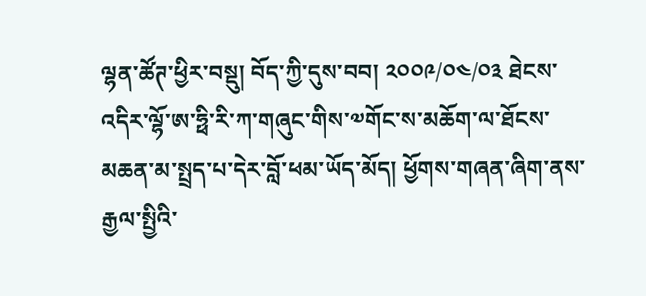ལྷན་ཚོཊ་ཕྱིར་བསྡུ། བོད་ཀྱི་དུས་བབ། ༢༠༠༩/༠༤/༠༣ ཐེངས་འདིར་ལྷོ་ཨ་ཧྥི་རི་ཀ་གཞུང་གིས་༧གོང་ས་མཆོག་ལ་ཐོངས་མཆན་མ་སྤྲད་པ་དེར་བློ་ཕམ་ཡོད་མོད། ཕྱོགས་གཞན་ཞིག་ནས་རྒྱལ་སྤྱིའི་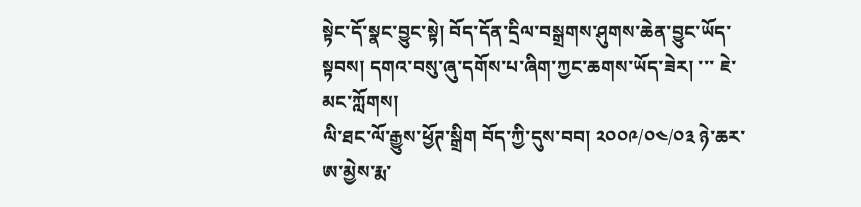སྟེང་དོ་སྣང་བྱུང་སྟེ། བོད་དོན་དྲིལ་བསྒྲགས་ཤུགས་ཆེན་བྱུང་ཡོད་སྟབས། དགའ་བསུ་ཞུ་དགོས་པ་ཞིག་ཀྱང་ཆགས་ཡོད་ཟེར། ་་་ ཇེ་མང་ཀློགས།
ལི་ཐང་ལོ་རྒྱུས་ཕྱོཊ་སྒྲིག བོད་ཀྱི་དུས་བབ། ༢༠༠༩/༠༤/༠༣ ཉེ་ཆར་ཨ་མྱེས་རྨ་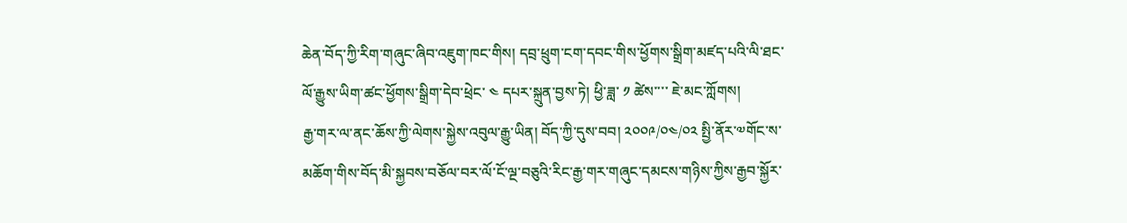ཆེན་བོད་ཀྱི་རིག་གཞུང་ཞིབ་འཇུག་ཁང་གིས། དབྲ་ཕྲུག་ངག་དབང་གིས་ཕྱོགས་སྒྲིག་མཛད་པའི་ལི་ཐང་ལོ་རྒྱུས་ཡིག་ཚང་ཕྱོགས་སྒྲིག་དེབ་ཕྲེང་ ༤ དཔར་སྐྲུན་བྱས་ཏེ། ཕྱི་ཟླ་ ༡ ཚེས་་་་ ཇེ་མང་ཀློགས།
རྒྱ་གར་ལ་ནང་ཆོས་ཀྱི་ལེགས་སྐྱེས་འབུལ་རྒྱུ་ཡིན། བོད་ཀྱི་དུས་བབ། ༢༠༠༩/༠༤/༠༢ སྤྱི་ནོར་༧གོང་ས་མཆོག་གིས་བོད་མི་སྐྱབས་བཅོལ་བར་ལོ་ངོ་ལྔ་བཅུའི་རིང་རྒྱ་གར་གཞུང་དམངས་གཉིས་ཀྱིས་རྒྱབ་སྐྱོར་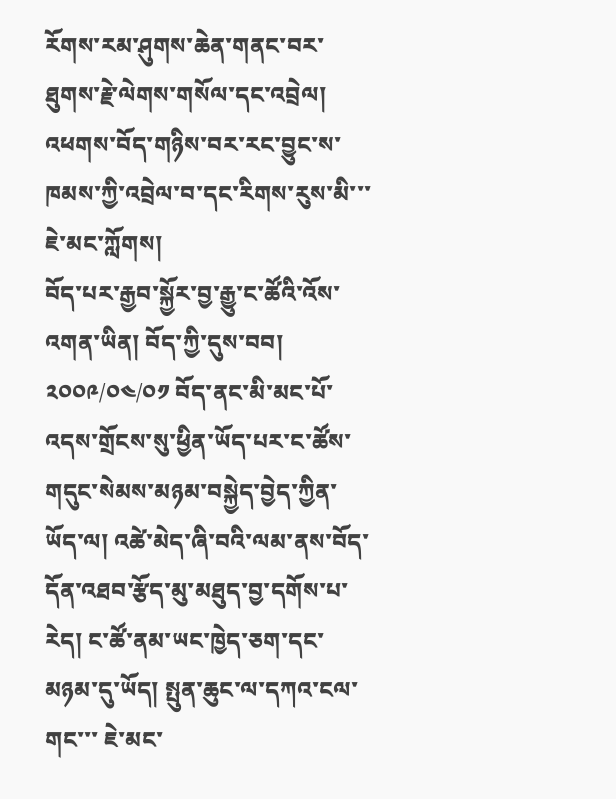རོགས་རམ་ཤུགས་ཆེན་གནང་བར་ཐུགས་རྗེ་ལེགས་གསོལ་དང་འབྲེལ། འཕགས་བོད་གཉིས་བར་རང་བྱུང་ས་ཁམས་ཀྱི་འབྲེལ་བ་དང་རིགས་རུས་མི་་་ ཇེ་མང་ཀློགས།
བོད་པར་རྒྱབ་སྐྱོར་བྱ་རྒྱུ་ང་ཚོའི་འོས་འགན་ཡིན། བོད་ཀྱི་དུས་བབ། ༢༠༠༩/༠༤/༠༡ བོད་ནང་མི་མང་པོ་འདས་གྲོངས་སུ་ཕྱིན་ཡོད་པར་ང་ཚོས་གདུང་སེམས་མཉམ་བསྐྱེད་བྱེད་ཀྱིན་ཡོད་ལ། འཚེ་མེད་ཞི་བའི་ལམ་ནས་བོད་དོན་འཐབ་རྩོད་མུ་མཐུད་བྱ་དགོས་པ་རེད། ང་ཚོ་ནམ་ཡང་ཁྱེད་ཅག་དང་མཉམ་དུ་ཡོད། སྤུན་ཆུང་ལ་དཀའ་ངལ་གང་་་ ཇེ་མང་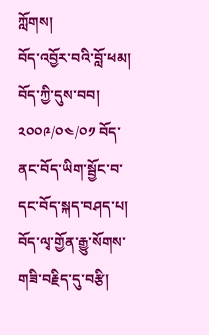ཀློགས།
བོད་འབྱོར་བའི་བློ་ཕམ། བོད་ཀྱི་དུས་བབ། ༢༠༠༩/༠༤/༠༡ བོད་ནང་བོད་ཡིག་སྦྱོང་བ་དང་བོད་སྐད་བཤད་པ། བོད་ལྭ་གྱོན་རྒྱུ་སོགས་གཟི་བརྗིད་དུ་བརྩི།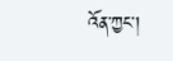འོན་ཀྱང་།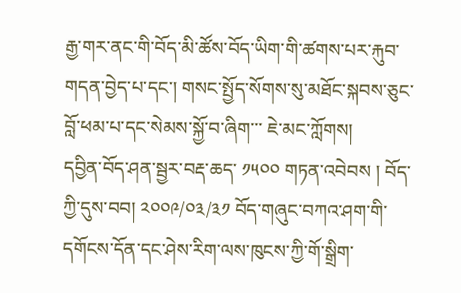རྒྱ་གར་ནང་གི་བོད་མི་ཚོས་བོད་ཡིག་གི་ཚགས་པར་རྐུབ་གདན་བྱེད་པ་དང་། གསང་སྤྱོད་སོགས་སུ་མཐོང་སྐབས་ཅུང་བློ་ཕམ་པ་དང་སེམས་སྐྱོ་བ་ཞིག་་་ ཇེ་མང་ཀློགས།
དབྱིན་བོད་ཤན་སྦྱར་བརྡ་ཆད་ ༡༥༠༠ གཏན་འབེབས ། བོད་ཀྱི་དུས་བབ། ༢༠༠༩/༠༣/༣༡ བོད་གཞུང་བཀའ་ཤག་གི་དགོངས་དོན་དང་ཤེས་རིག་ལས་ཁུངས་ཀྱི་གོ་སྒྲིག་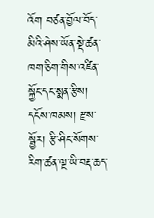འོག བཙན་བྱོལ་བོད་མིའི་ཤེས་ཡོན་སྡེ་ཚན་ཁག་ཅིག་གིས་འཛིན་སྐྱོང་དང་སྨན་རྩིས། དངོས་ཁམས། རྫས་སྦྱོར། རྩི་ཤིང་སོགས་རིག་ཚན་ལྔ་ཡི་བརྡ་ཆད་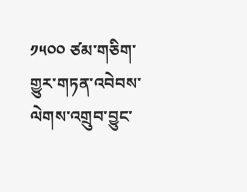༡༥༠༠ ཙམ་གཅིག་གྱུར་གཏན་འབེབས་ལེགས་འགྲུབ་བྱུང་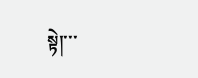སྟེ།་་་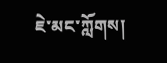ཇེ་མང་ཀློགས།